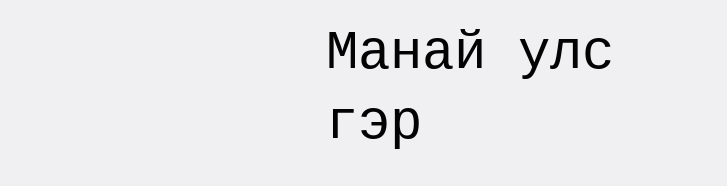Манай улс гэр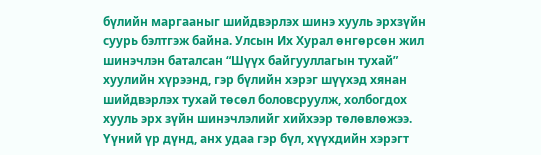бүлийн маргааныг шийдвэрлэх шинэ хууль эрхзүйн суурь бэлтгэж байна. Улсын Их Хурал өнгөрсөн жил шинэчлэн баталсан “Шүүх байгууллагын тухай” хуулийн хүрээнд, гэр бүлийн хэрэг шүүхэд хянан шийдвэрлэх тухай төсөл боловсруулж, холбогдох хууль эрх зүйн шинэчлэлийг хийхээр төлөвлөжээ. Үүний үр дүнд, анх удаа гэр бүл, хүүхдийн хэрэгт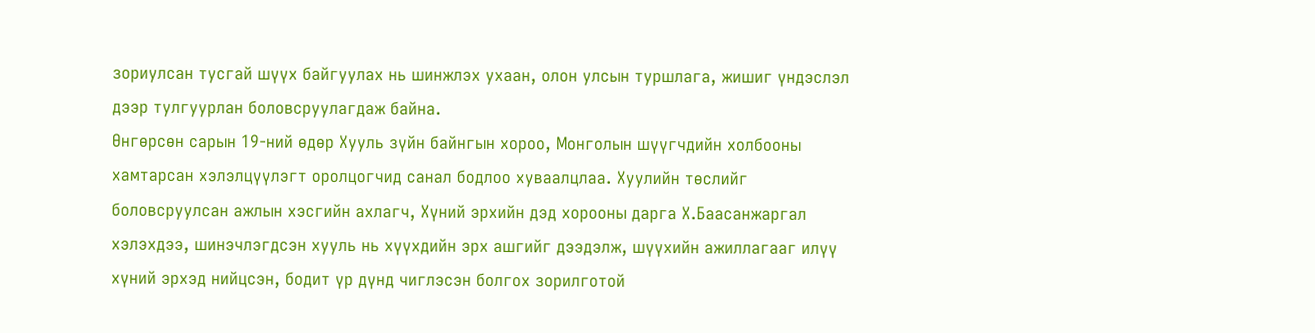зориулсан тусгай шүүх байгуулах нь шинжлэх ухаан, олон улсын туршлага, жишиг үндэслэл дээр тулгуурлан боловсруулагдаж байна.
Өнгөрсөн сарын 19-ний өдөр Хууль зүйн байнгын хороо, Монголын шүүгчдийн холбооны хамтарсан хэлэлцүүлэгт оролцогчид санал бодлоо хуваалцлаа. Хуулийн төслийг боловсруулсан ажлын хэсгийн ахлагч, Хүний эрхийн дэд хорооны дарга Х.Баасанжаргал хэлэхдээ, шинэчлэгдсэн хууль нь хүүхдийн эрх ашгийг дээдэлж, шүүхийн ажиллагааг илүү хүний эрхэд нийцсэн, бодит үр дүнд чиглэсэн болгох зорилготой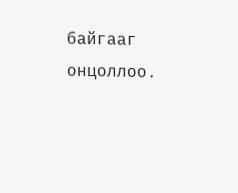байгааг онцоллоо.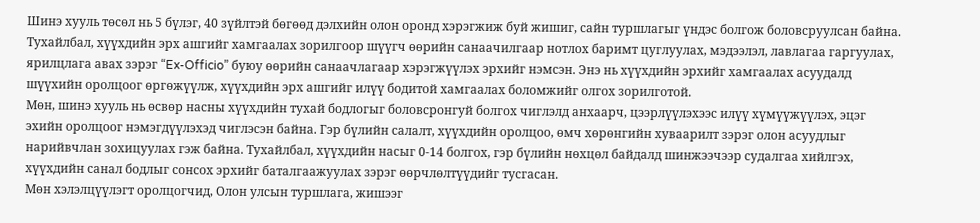Шинэ хууль төсөл нь 5 бүлэг, 40 зүйлтэй бөгөөд дэлхийн олон оронд хэрэгжиж буй жишиг, сайн туршлагыг үндэс болгож боловсруулсан байна. Тухайлбал, хүүхдийн эрх ашгийг хамгаалах зорилгоор шүүгч өөрийн санаачилгаар нотлох баримт цуглуулах, мэдээлэл, лавлагаа гаргуулах, ярилцлага авах зэрэг “Ex-Officio” буюу өөрийн санаачлагаар хэрэгжүүлэх эрхийг нэмсэн. Энэ нь хүүхдийн эрхийг хамгаалах асуудалд шүүхийн оролцоог өргөжүүлж, хүүхдийн эрх ашгийг илүү бодитой хамгаалах боломжийг олгох зорилготой.
Мөн, шинэ хууль нь өсвөр насны хүүхдийн тухай бодлогыг боловсронгуй болгох чиглэлд анхаарч, цээрлүүлэхээс илүү хүмүүжүүлэх, эцэг эхийн оролцоог нэмэгдүүлэхэд чиглэсэн байна. Гэр бүлийн салалт, хүүхдийн оролцоо, өмч хөрөнгийн хуваарилт зэрэг олон асуудлыг нарийвчлан зохицуулах гэж байна. Тухайлбал, хүүхдийн насыг 0-14 болгох, гэр бүлийн нөхцөл байдалд шинжээчээр судалгаа хийлгэх, хүүхдийн санал бодлыг сонсох эрхийг баталгаажуулах зэрэг өөрчлөлтүүдийг тусгасан.
Мөн хэлэлцүүлэгт оролцогчид, Олон улсын туршлага, жишээг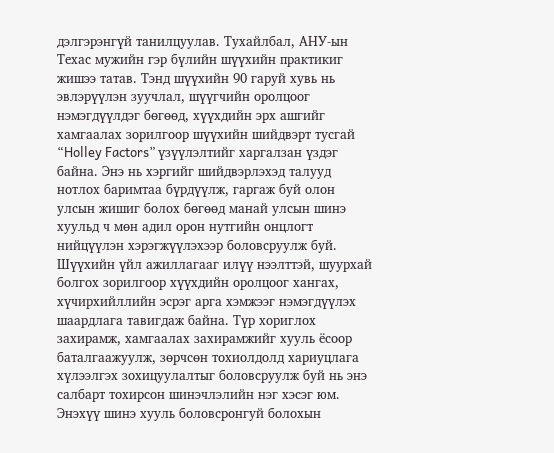дэлгэрэнгүй танилцуулав. Тухайлбал, АНУ-ын Техас мужийн гэр бүлийн шүүхийн практикиг жишээ татав. Тэнд шүүхийн 90 гаруй хувь нь эвлэрүүлэн зуучлал, шүүгчийн оролцоог нэмэгдүүлдэг бөгөөд, хүүхдийн эрх ашгийг хамгаалах зорилгоор шүүхийн шийдвэрт тусгай “Holley Factors” үзүүлэлтийг харгалзан үздэг байна. Энэ нь хэргийг шийдвэрлэхэд талууд нотлох баримтаа бүрдүүлж, гаргаж буй олон улсын жишиг болох бөгөөд манай улсын шинэ хуульд ч мөн адил орон нутгийн онцлогт нийцүүлэн хэрэгжүүлэхээр боловсруулж буй.
Шүүхийн үйл ажиллагааг илүү нээлттэй, шуурхай болгох зорилгоор хүүхдийн оролцоог хангах, хүчирхийллийн эсрэг арга хэмжээг нэмэгдүүлэх шаардлага тавигдаж байна. Түр хориглох захирамж, хамгаалах захирамжийг хууль ёсоор баталгаажуулж, зөрчсөн тохиолдолд хариуцлага хүлээлгэх зохицуулалтыг боловсруулж буй нь энэ салбарт тохирсон шинэчлэлийн нэг хэсэг юм.
Энэхүү шинэ хууль боловсронгуй болохын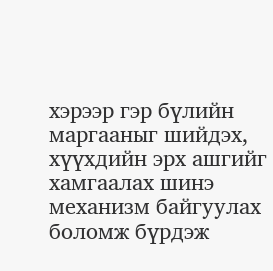хэрээр гэр бүлийн маргааныг шийдэх, хүүхдийн эрх ашгийг хамгаалах шинэ механизм байгуулах боломж бүрдэж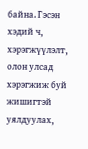байна. Гэсэн хэдий ч, хэрэгжүүлэлт, олон улсад хэрэгжиж буй жишигтэй уялдуулах,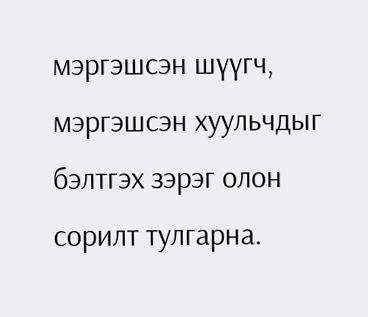мэргэшсэн шүүгч, мэргэшсэн хуульчдыг бэлтгэх зэрэг олон сорилт тулгарна.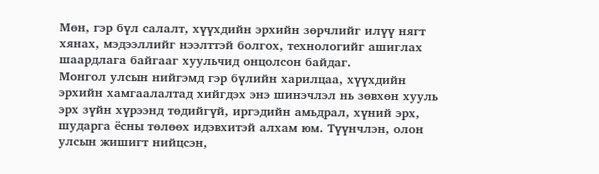Мөн, гэр бүл салалт, хүүхдийн эрхийн зөрчлийг илүү нягт хянах, мэдээллийг нээлттэй болгох, технологийг ашиглах шаардлага байгааг хуульчид онцолсон байдаг.
Монгол улсын нийгэмд гэр бүлийн харилцаа, хүүхдийн эрхийн хамгаалалтад хийгдэх энэ шинэчлэл нь зөвхөн хууль эрх зүйн хүрээнд төдийгүй, иргэдийн амьдрал, хүний эрх, шударга ёсны төлөөх идэвхитэй алхам юм. Түүнчлэн, олон улсын жишигт нийцсэн,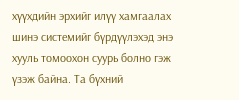хүүхдийн эрхийг илүү хамгаалах шинэ системийг бүрдүүлэхэд энэ хууль томоохон суурь болно гэж үзэж байна. Та бүхний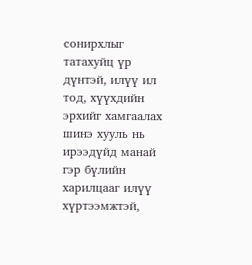сонирхлыг татахуйц үр дүнтэй, илүү ил тод, хүүхдийн эрхийг хамгаалах шинэ хууль нь ирээдүйд манай гэр бүлийн харилцааг илүү хүртээмжтэй,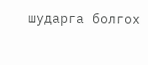шударга болгох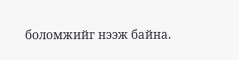боломжийг нээж байна.